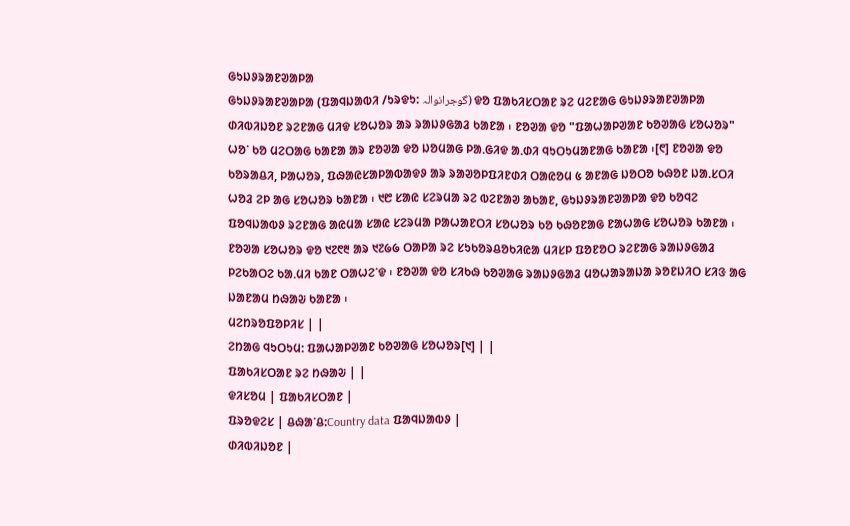ᱜᱩᱡᱽᱨᱟᱱᱣᱟᱞᱟ
ᱜᱩᱡᱽᱨᱟᱱᱣᱟᱞᱟ (ᱯᱟᱧᱡᱟᱵᱤ /ᱩᱨᱫᱩ: گوجرانوالہ) ᱫᱚ ᱯᱟᱠᱤᱥᱛᱟᱱ ᱨᱮ ᱢᱮᱱᱟᱜ ᱜᱩᱡᱽᱨᱟᱱᱣᱟᱞᱟ ᱰᱤᱵᱤᱡᱚᱱ ᱨᱮᱱᱟᱜ ᱢᱤᱫ ᱥᱚᱦᱚᱨ ᱟᱨ ᱨᱟᱡᱽᱜᱟᱲ ᱠᱟᱱᱟ ᱾ ᱱᱚᱣᱟ ᱫᱚ "ᱯᱟᱦᱟᱞᱣᱟᱱ ᱠᱚᱣᱟᱜ ᱥᱚᱦᱚᱨ" ᱦᱚᱸ ᱠᱚ ᱢᱮᱛᱟᱜ ᱠᱟᱱᱟ ᱟᱨ ᱱᱚᱣᱟ ᱫᱚ ᱡᱚᱢᱟᱜ ᱞᱟᱹᱜᱤᱫ ᱟᱹᱰᱤ ᱧᱩᱛᱩᱢᱟᱱᱟᱜ ᱠᱟᱱᱟ ᱾[᱖] ᱱᱚᱣᱟ ᱫᱚ ᱠᱚᱨᱟᱪᱤ, ᱞᱟᱦᱚᱨ, ᱯᱷᱟᱭᱥᱟᱞᱟᱵᱟᱫᱽ ᱟᱨ ᱨᱟᱣᱚᱞᱯᱤᱱᱰᱤ ᱛᱟᱭᱚᱢ ᱕ ᱟᱱᱟᱜ ᱡᱚᱛᱚ ᱠᱷᱚᱱ ᱡᱟᱹᱥᱛᱤ ᱦᱚᱲ ᱮᱞ ᱟᱜ ᱥᱚᱦᱚᱨ ᱠᱟᱱᱟ ᱾ ᱑᱘ ᱥᱟᱭ ᱥᱮᱨᱢᱟ ᱨᱮ ᱵᱮᱱᱟᱣ ᱟᱠᱟᱱ, ᱜᱩᱡᱽᱨᱟᱱᱣᱟᱞᱟ ᱫᱚ ᱠᱚᱧᱮ ᱯᱚᱧᱡᱟᱵᱽ ᱨᱮᱱᱟᱜ ᱟᱭᱢᱟ ᱥᱟᱭ ᱥᱮᱨᱢᱟ ᱞᱟᱦᱟᱱᱛᱤ ᱥᱚᱦᱚᱨ ᱠᱚ ᱠᱷᱚᱱᱟᱜ ᱱᱟᱦᱟᱜ ᱥᱚᱦᱚᱨ ᱠᱟᱱᱟ ᱾ ᱱᱚᱣᱟ ᱥᱚᱦᱚᱨ ᱫᱚ ᱑᱗᱖᱓ ᱟᱨ ᱑᱗᱙᱙ ᱛᱟᱞᱟ ᱨᱮ ᱥᱩᱠᱚᱨᱪᱚᱠᱤᱭᱟ ᱢᱤᱥᱞ ᱯᱚᱱᱚᱛ ᱨᱮᱱᱟᱜ ᱨᱟᱡᱽᱜᱟᱲ ᱞᱮᱠᱟᱛᱮ ᱠᱟᱹᱢᱤ ᱠᱟᱱ ᱛᱟᱦᱮᱸᱫ ᱾ ᱱᱚᱣᱟ ᱫᱚ ᱥᱤᱠᱷ ᱠᱚᱣᱟᱜ ᱨᱟᱡᱽᱜᱟᱲ ᱢᱚᱦᱟᱨᱟᱡᱟ ᱨᱚᱱᱡᱤᱛ ᱥᱤᱝ ᱟᱜ ᱡᱟᱱᱟᱢ ᱴᱷᱟᱶ ᱠᱟᱱᱟ ᱾
ᱢᱮᱴᱨᱚᱯᱚᱞᱤᱥ | |
ᱮᱴᱟᱜ ᱧᱩᱛᱩᱢ: ᱯᱟᱦᱟᱞᱣᱟᱱ ᱠᱚᱣᱟᱜ ᱥᱚᱦᱚᱨ[᱑] | |
ᱯᱟᱠᱤᱥᱛᱟᱱ ᱨᱮ ᱴᱷᱟᱶ | |
ᱫᱤᱥᱚᱢ | ᱯᱟᱠᱤᱥᱛᱟᱱ |
ᱯᱨᱚᱫᱮᱥ | ᱪᱷᱟᱸᱪ:Country data ᱯᱟᱧᱡᱟᱵᱽ |
ᱰᱤᱵᱤᱡᱚᱱ |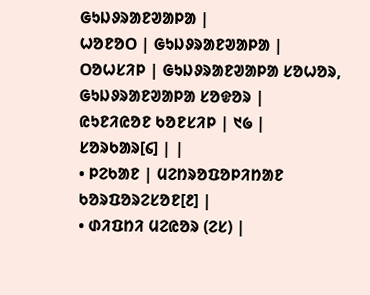ᱜᱩᱡᱽᱨᱟᱱᱣᱟᱞᱟ |
ᱦᱚᱱᱚᱛ | ᱜᱩᱡᱽᱨᱟᱱᱣᱟᱞᱟ |
ᱛᱚᱦᱥᱤᱞ | ᱜᱩᱡᱽᱨᱟᱱᱣᱟᱞᱟ ᱥᱚᱦᱚᱨ, ᱜᱩᱡᱽᱨᱟᱱᱣᱟᱞᱟ ᱥᱚᱫᱚᱨ |
ᱭᱩᱱᱤᱭᱚᱱ ᱠᱚᱱᱥᱤᱞ | ᱑᱙ |
ᱥᱚᱨᱠᱟᱨ[᱔] | |
• ᱞᱮᱠᱟᱱ | ᱢᱮᱴᱨᱚᱯᱚᱞᱤᱴᱟᱱ ᱠᱚᱨᱯᱚᱨᱮᱥᱚᱱ[᱒] |
• ᱰᱤᱯᱴᱤ ᱢᱮᱭᱚᱨ (ᱮᱥ) |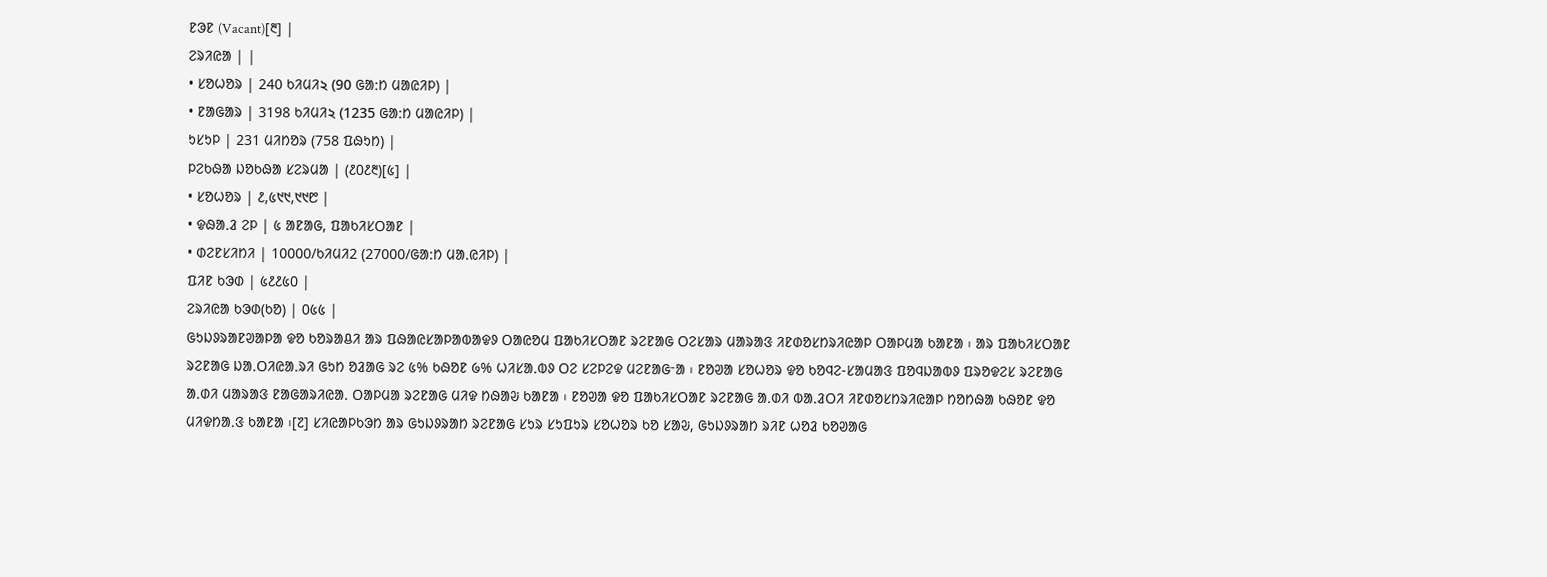ᱱᱳᱱ (Vacant)[᱓] |
ᱮᱨᱤᱭᱟ | |
• ᱥᱚᱦᱚᱨ | 240 ᱠᱤᱢᱤ২ (90 ᱜᱟᱺᱴ ᱢᱟᱭᱤᱞ) |
• ᱱᱟᱜᱟᱨ | 3198 ᱠᱤᱢᱤ২ (1235 ᱜᱟᱺᱴ ᱢᱟᱭᱤᱞ) |
ᱩᱥᱩᱞ | 231 ᱢᱤᱴᱚᱨ (758 ᱯᱷᱩᱴ) |
ᱞᱮᱠᱷᱟ ᱡᱚᱠᱷᱟ ᱥᱮᱨᱢᱟ | (᱒᱐᱒᱓)[᱕] |
• ᱥᱚᱦᱚᱨ | ᱒,᱕᱑᱑,᱑᱑᱘ |
• ᱫᱷᱟᱹᱲ ᱮᱞ | ᱕ ᱟᱱᱟᱜ, ᱯᱟᱠᱤᱥᱛᱟᱱ |
• ᱰᱮᱱᱥᱤᱴᱤ | 10000/ᱠᱤᱢᱤ2 (27000/ᱜᱟᱺᱴ ᱢᱟᱹᱭᱤᱞ) |
ᱯᱤᱱ ᱠᱳᱰ | ᱕᱒᱒᱕᱐ |
ᱮᱨᱤᱭᱟ ᱠᱳᱰ(ᱠᱚ) | ᱐᱕᱕ |
ᱜᱩᱡᱽᱨᱟᱱᱣᱟᱞᱟ ᱫᱚ ᱠᱚᱨᱟᱪᱤ ᱟᱨ ᱯᱷᱟᱭᱥᱟᱞᱟᱵᱟᱫᱽ ᱛᱟᱭᱚᱢ ᱯᱟᱠᱤᱥᱛᱟᱱ ᱨᱮᱱᱟᱜ ᱛᱮᱥᱟᱨ ᱢᱟᱨᱟᱝ ᱤᱱᱰᱚᱥᱴᱨᱤᱭᱟᱞ ᱛᱟᱞᱢᱟ ᱠᱟᱱᱟ ᱾ ᱟᱨ ᱯᱟᱠᱤᱥᱛᱟᱱ ᱨᱮᱱᱟᱜ ᱡᱟᱹᱛᱤᱭᱟᱹᱨᱤ ᱜᱩᱴ ᱚᱲᱟᱜ ᱨᱮ ᱕% ᱠᱷᱚᱱ ᱙% ᱦᱤᱥᱟᱹᱵᱽ ᱛᱮ ᱥᱮᱞᱮᱫ ᱢᱮᱱᱟᱜᱼᱟ ᱾ ᱱᱚᱣᱟ ᱥᱚᱦᱚᱨ ᱫᱚ ᱠᱚᱧᱮ-ᱥᱟᱢᱟᱝ ᱯᱚᱧᱡᱟᱵᱽ ᱯᱨᱚᱫᱮᱥ ᱨᱮᱱᱟᱜ ᱟᱹᱰᱤ ᱢᱟᱨᱟᱝ ᱱᱟᱜᱟᱨᱤᱭᱟᱹ ᱛᱟᱞᱢᱟ ᱨᱮᱱᱟᱜ ᱢᱤᱫ ᱴᱷᱟᱶ ᱠᱟᱱᱟ ᱾ ᱱᱚᱣᱟ ᱫᱚ ᱯᱟᱠᱤᱥᱛᱟᱱ ᱨᱮᱱᱟᱜ ᱟᱹᱰᱤ ᱵᱟᱹᱲᱛᱤ ᱤᱱᱰᱚᱥᱴᱨᱤᱭᱟᱞ ᱴᱚᱴᱷᱟ ᱠᱷᱚᱱ ᱫᱚ ᱢᱤᱫᱴᱟᱹᱝ ᱠᱟᱱᱟ ᱾[᱗] ᱥᱤᱭᱟᱞᱠᱳᱴ ᱟᱨ ᱜᱩᱡᱽᱨᱟᱴ ᱨᱮᱱᱟᱜ ᱥᱩᱨ ᱥᱩᱯᱩᱨ ᱥᱚᱦᱚᱨ ᱠᱚ ᱥᱟᱶ, ᱜᱩᱡᱽᱨᱟᱴ ᱨᱤᱱ ᱦᱚᱲ ᱠᱚᱣᱟᱜ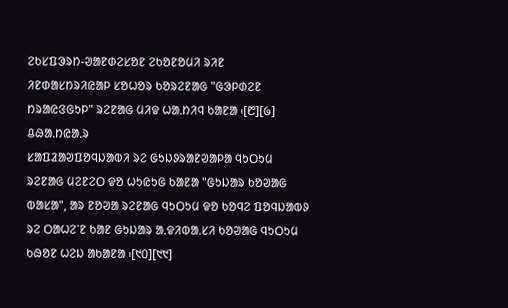ᱮᱠᱥᱯᱳᱨᱴ-ᱣᱟᱱᱰᱮᱥᱚᱱ ᱮᱠᱚᱱᱚᱢᱤ ᱨᱤᱱ ᱤᱱᱰᱟᱥᱴᱨᱤᱭᱟᱞ ᱥᱚᱦᱚᱨ ᱠᱚᱨᱮᱱᱟᱜ "ᱜᱳᱞᱰᱮᱱ ᱴᱨᱟᱭᱝᱜᱩᱞ" ᱨᱮᱱᱟᱜ ᱢᱤᱫ ᱦᱟᱹᱴᱤᱧ ᱠᱟᱱᱟ ᱾[᱘][᱙]
ᱪᱷᱟᱹᱴᱭᱟᱹᱨ
ᱥᱟᱯᱲᱟᱣᱯᱚᱧᱡᱟᱵᱤ ᱨᱮ ᱜᱩᱡᱽᱨᱟᱱᱣᱟᱞᱟ ᱧᱩᱛᱩᱢ ᱨᱮᱱᱟᱜ ᱢᱮᱱᱮᱛ ᱫᱚ ᱦᱩᱭᱩᱜ ᱠᱟᱱᱟ "ᱜᱩᱡᱟᱨ ᱠᱚᱣᱟᱜ ᱵᱟᱥᱟ", ᱟᱨ ᱱᱚᱣᱟ ᱨᱮᱱᱟᱜ ᱧᱩᱛᱩᱢ ᱫᱚ ᱠᱚᱧᱮ ᱯᱚᱧᱡᱟᱵᱽ ᱨᱮ ᱛᱟᱦᱮᱸᱱ ᱠᱟᱱ ᱜᱩᱡᱟᱨ ᱟᱹᱫᱤᱵᱟᱹᱥᱤ ᱠᱚᱣᱟᱜ ᱧᱩᱛᱩᱢ ᱠᱷᱚᱱ ᱦᱮᱡ ᱟᱠᱟᱱᱟ ᱾[᱑᱐][᱑᱑]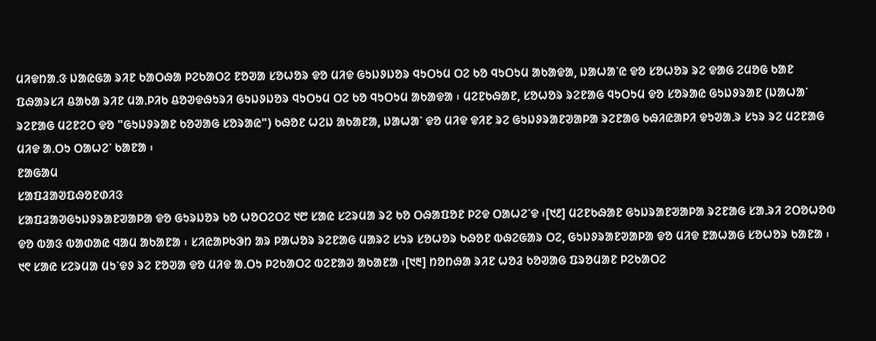ᱢᱤᱫᱴᱟᱹᱝ ᱡᱟᱭᱜᱟ ᱨᱤᱱ ᱠᱟᱛᱷᱟ ᱞᱮᱠᱟᱛᱮ ᱱᱚᱣᱟ ᱥᱚᱦᱚᱨ ᱫᱚ ᱢᱤᱫ ᱜᱩᱡᱽᱡᱚᱨ ᱧᱩᱛᱩᱢ ᱛᱮ ᱠᱚ ᱧᱩᱛᱩᱢ ᱟᱠᱟᱫᱟ, ᱡᱟᱦᱟᱸᱭ ᱫᱚ ᱥᱚᱦᱚᱨ ᱨᱮ ᱫᱟᱜ ᱮᱢᱚᱜ ᱠᱟᱱ ᱯᱷᱟᱨᱥᱤ ᱪᱟᱠᱟ ᱨᱤᱱ ᱢᱟᱹᱞᱤᱠ ᱪᱚᱣᱫᱷᱩᱨᱤ ᱜᱩᱡᱽᱡᱚᱨ ᱧᱩᱛᱩᱢ ᱛᱮ ᱠᱚ ᱧᱩᱛᱩᱢ ᱟᱠᱟᱫᱟ ᱾ ᱢᱮᱱᱠᱷᱟᱱ, ᱥᱚᱦᱚᱨ ᱨᱮᱱᱟᱜ ᱧᱩᱛᱩᱢ ᱫᱚ ᱥᱚᱨᱟᱭ ᱜᱩᱡᱽᱨᱟᱱ (ᱡᱟᱦᱟᱸ ᱨᱮᱱᱟᱜ ᱢᱮᱱᱮᱛ ᱫᱚ "ᱜᱩᱡᱽᱨᱟᱱ ᱠᱚᱣᱟᱜ ᱥᱚᱨᱟᱭ") ᱠᱷᱚᱱ ᱦᱮᱡ ᱟᱠᱟᱱᱟ, ᱡᱟᱦᱟᱸ ᱫᱚ ᱢᱤᱫ ᱫᱤᱱ ᱨᱮ ᱜᱩᱡᱽᱨᱟᱱᱣᱟᱞᱟ ᱨᱮᱱᱟᱜ ᱠᱷᱤᱭᱟᱞᱤ ᱫᱩᱣᱟᱹᱨ ᱥᱩᱨ ᱨᱮ ᱢᱮᱱᱟᱜ ᱢᱤᱫ ᱟᱹᱛᱩ ᱛᱟᱦᱮᱸ ᱠᱟᱱᱟ ᱾
ᱱᱟᱜᱟᱢ
ᱥᱟᱯᱲᱟᱣᱯᱷᱚᱱᱰᱤᱝ
ᱥᱟᱯᱲᱟᱣᱜᱩᱡᱽᱨᱟᱱᱣᱟᱞᱟ ᱫᱚ ᱜᱩᱨᱡᱚᱨ ᱠᱚ ᱦᱚᱛᱮᱛᱮ ᱑᱘ ᱥᱟᱭ ᱥᱮᱨᱢᱟ ᱨᱮ ᱠᱚ ᱛᱷᱟᱯᱚᱱ ᱞᱮᱫ ᱛᱟᱦᱮᱸᱫ ᱾[᱑᱒] ᱢᱮᱱᱠᱷᱟᱱ ᱜᱩᱡᱨᱟᱱᱣᱟᱞᱟ ᱨᱮᱱᱟᱜ ᱥᱟᱹᱨᱤ ᱮᱛᱚᱦᱚᱵ ᱫᱚ ᱵᱟᱝ ᱵᱟᱰᱟᱭ ᱧᱟᱢ ᱟᱠᱟᱱᱟ ᱾ ᱥᱤᱭᱟᱞᱠᱳᱴ ᱟᱨ ᱞᱟᱦᱚᱨ ᱨᱮᱱᱟᱜ ᱢᱟᱨᱮ ᱥᱩᱨ ᱥᱚᱦᱚᱨ ᱠᱷᱚᱱ ᱵᱷᱮᱜᱟᱨ ᱛᱮ, ᱜᱩᱡᱽᱨᱟᱱᱣᱟᱞᱟ ᱫᱚ ᱢᱤᱫ ᱱᱟᱦᱟᱜ ᱥᱚᱦᱚᱨ ᱠᱟᱱᱟ ᱾ ᱑᱖ ᱥᱟᱭ ᱥᱮᱨᱢᱟ ᱢᱩᱸᱫᱽ ᱨᱮ ᱱᱚᱣᱟ ᱫᱚ ᱢᱤᱫ ᱟᱹᱛᱩ ᱞᱮᱠᱟᱛᱮ ᱵᱮᱱᱟᱣ ᱟᱠᱟᱱᱟ ᱾[᱑᱓] ᱴᱚᱴᱷᱟ ᱨᱤᱱ ᱦᱚᱲ ᱠᱚᱣᱟᱜ ᱯᱨᱚᱢᱟᱱ ᱞᱮᱠᱟᱛᱮ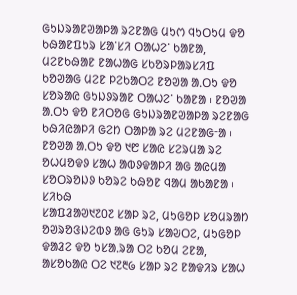ᱜᱩᱡᱨᱟᱱᱣᱟᱞᱟ ᱨᱮᱱᱟᱜ ᱢᱩᱬ ᱧᱩᱛᱩᱢ ᱫᱚ ᱠᱷᱟᱱᱯᱩᱨ ᱥᱟᱸᱥᱤ ᱛᱟᱦᱮᱸ ᱠᱟᱱᱟ, ᱢᱮᱱᱠᱷᱟᱱ ᱱᱟᱦᱟᱜ ᱥᱠᱚᱨᱞᱟᱨᱥᱤᱯ ᱠᱚᱣᱟᱜ ᱢᱮᱱ ᱞᱮᱠᱟᱛᱮ ᱱᱚᱣᱟ ᱟᱹᱛᱩ ᱫᱚ ᱥᱚᱨᱟᱭ ᱜᱩᱡᱽᱨᱟᱱ ᱛᱟᱦᱮᱸ ᱠᱟᱱᱟ ᱾ ᱱᱚᱣᱟ ᱟᱹᱛᱩ ᱫᱚ ᱱᱤᱛᱚᱜ ᱜᱩᱡᱨᱟᱱᱣᱟᱞᱟ ᱨᱮᱱᱟᱜ ᱠᱷᱤᱭᱟᱞᱤ ᱜᱮᱴ ᱛᱟᱞᱟ ᱨᱮ ᱢᱮᱱᱟᱜᱼᱟ ᱾ ᱱᱚᱣᱟ ᱟᱹᱛᱩ ᱫᱚ ᱑᱘ ᱥᱟᱭ ᱥᱮᱨᱢᱟ ᱨᱮ ᱚᱦᱢᱚᱫᱽ ᱥᱟᱦ ᱟᱵᱽᱫᱟᱞᱤ ᱟᱜ ᱟᱭᱢᱟ ᱥᱚᱛᱨᱚᱡᱽ ᱠᱚᱨᱮ ᱠᱷᱚᱱ ᱧᱟᱢ ᱟᱠᱟᱱᱟ ᱾
ᱥᱤᱠᱷ
ᱥᱟᱯᱲᱟᱣ᱑᱗᱐᱗ ᱥᱟᱞ ᱨᱮ, ᱢᱩᱜᱚᱞ ᱥᱚᱢᱨᱟᱴ ᱚᱣᱨᱚᱝᱡᱮᱵᱽ ᱟᱜ ᱜᱩᱨ ᱥᱟᱶᱛᱮ, ᱢᱩᱜᱚᱞ ᱫᱟᱲᱮ ᱫᱚ ᱩᱥᱟᱹᱨᱟ ᱛᱮ ᱠᱚᱢ ᱮᱱᱟ, ᱟᱥᱚᱠᱟᱭ ᱛᱮ ᱑᱗᱓᱙ ᱥᱟᱞ ᱨᱮ ᱱᱟᱫᱤᱨ ᱥᱟᱦ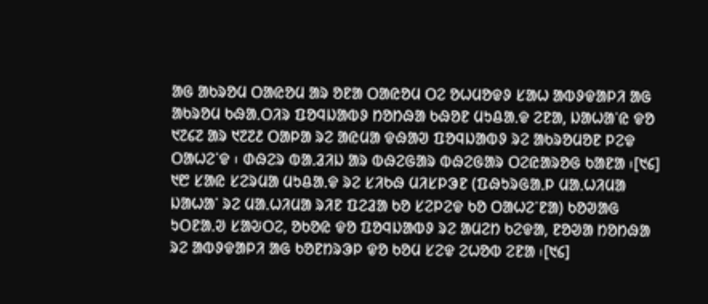ᱟᱜ ᱟᱠᱨᱚᱢ ᱛᱟᱭᱚᱢ ᱟᱨ ᱚᱱᱟ ᱛᱟᱭᱚᱢ ᱛᱮ ᱚᱦᱢᱚᱫᱽ ᱥᱟᱦ ᱟᱵᱽᱫᱟᱞᱤ ᱟᱜ ᱟᱠᱨᱚᱢ ᱠᱷᱟᱹᱛᱤᱨ ᱯᱚᱧᱡᱟᱵᱽ ᱴᱚᱴᱷᱟ ᱠᱷᱚᱱ ᱢᱩᱪᱟᱹᱫ ᱮᱱᱟ, ᱡᱟᱦᱟᱸᱭ ᱫᱚ ᱑᱗᱔᱗ ᱟᱨ ᱑᱗᱗᱒ ᱛᱟᱞᱟ ᱨᱮ ᱟᱭᱢᱟ ᱫᱷᱟᱣ ᱯᱚᱧᱡᱟᱵᱽ ᱨᱮ ᱟᱠᱨᱚᱢᱚᱱ ᱞᱮᱫ ᱛᱟᱦᱮᱸᱫ ᱾ ᱰᱷᱮᱨ ᱵᱟᱹᱲᱤᱡ ᱟᱨ ᱵᱷᱮᱜᱟᱨ ᱵᱷᱮᱜᱟᱨ ᱛᱮᱭᱟᱨᱚᱜ ᱠᱟᱱᱟ ᱾[᱑᱔]
᱑᱘ ᱥᱟᱭ ᱥᱮᱨᱢᱟ ᱢᱩᱪᱟᱹᱫ ᱨᱮ ᱥᱤᱠᱷ ᱢᱤᱥᱞᱳᱱ (ᱯᱷᱩᱨᱜᱟᱹᱞ ᱢᱟᱹᱦᱤᱢᱟ ᱡᱟᱦᱟᱸ ᱨᱮ ᱢᱟᱹᱦᱤᱢᱟ ᱨᱤᱱ ᱯᱮᱲᱟ ᱠᱚ ᱥᱮᱞᱮᱫ ᱠᱚ ᱛᱟᱦᱮᱸᱱᱟ) ᱠᱚᱣᱟᱜ ᱩᱛᱱᱟᱹᱣ ᱥᱟᱶᱛᱮ, ᱚᱠᱚᱭ ᱫᱚ ᱯᱚᱧᱡᱟᱵᱽ ᱨᱮ ᱟᱢᱮᱴ ᱠᱮᱫᱟ, ᱱᱚᱣᱟ ᱴᱚᱴᱷᱟ ᱨᱮ ᱟᱵᱽᱫᱟᱞᱤ ᱟᱜ ᱠᱚᱱᱴᱨᱳᱞ ᱫᱚ ᱠᱚᱢ ᱥᱮᱫ ᱮᱦᱚᱵ ᱮᱱᱟ ᱾[᱑᱔]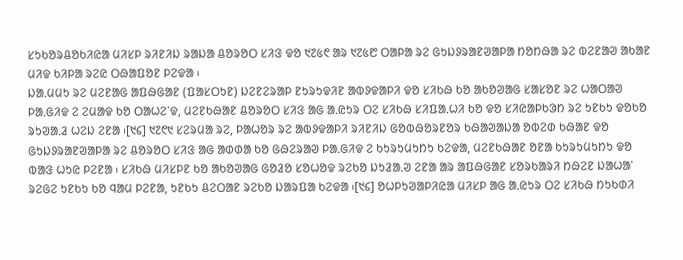ᱥᱩᱠᱚᱨᱪᱚᱠᱤᱭᱟ ᱢᱤᱥᱞ ᱨᱤᱱᱤᱡ ᱨᱟᱡᱟ ᱪᱚᱨᱚᱛ ᱥᱤᱝ ᱫᱚ ᱑᱗᱕᱖ ᱟᱨ ᱑᱗᱕᱘ ᱛᱟᱞᱟ ᱨᱮ ᱜᱩᱡᱽᱨᱟᱱᱣᱟᱞᱟ ᱴᱚᱴᱷᱟ ᱨᱮ ᱵᱮᱱᱟᱣ ᱟᱠᱟᱱ ᱢᱤᱫ ᱠᱤᱞᱟ ᱨᱮᱭ ᱛᱷᱟᱯᱚᱱ ᱞᱮᱫᱟ ᱾
ᱡᱟᱹᱢᱢᱩ ᱨᱮ ᱢᱮᱱᱟᱜ ᱟᱯᱷᱜᱟᱱ (ᱯᱟᱥᱛᱩᱱ) ᱡᱮᱱᱮᱨᱟᱞ ᱱᱩᱨᱩᱫᱤᱱ ᱟᱵᱽᱫᱟᱞᱤ ᱫᱚ ᱥᱤᱠᱷ ᱠᱚ ᱟᱠᱚᱣᱟᱜ ᱥᱟᱥᱚᱱ ᱨᱮ ᱦᱟᱛᱟᱣ ᱞᱟᱹᱜᱤᱫ ᱮ ᱮᱢᱟᱫ ᱠᱚ ᱛᱟᱦᱮᱸᱫ, ᱢᱮᱱᱠᱷᱟᱱ ᱪᱚᱨᱚᱛ ᱥᱤᱝ ᱟᱜ ᱟᱹᱭᱩᱨ ᱛᱮ ᱥᱤᱠᱷ ᱥᱤᱯᱟᱹᱦᱤ ᱠᱚ ᱫᱚ ᱥᱤᱭᱟᱞᱠᱳᱴ ᱨᱮ ᱩᱱᱠᱩ ᱫᱚᱠᱚ ᱨᱩᱣᱟᱹᱲ ᱦᱮᱡ ᱮᱱᱟ ᱾[᱑᱔] ᱑᱗᱖᱑ ᱥᱮᱨᱢᱟ ᱨᱮ, ᱞᱟᱦᱚᱨ ᱨᱮ ᱟᱵᱽᱫᱟᱞᱤ ᱨᱤᱱᱤᱡ ᱜᱚᱵᱷᱚᱨᱱᱚᱨ ᱠᱷᱟᱣᱟᱡᱟ ᱚᱵᱮᱰ ᱠᱷᱟᱱ ᱫᱚ ᱜᱩᱡᱽᱨᱟᱱᱣᱟᱞᱟ ᱨᱮ ᱪᱚᱨᱚᱛ ᱥᱤᱝ ᱟᱜ ᱟᱰᱰᱟ ᱠᱚ ᱜᱷᱮᱨᱟᱣ ᱞᱟᱹᱜᱤᱫ ᱮ ᱠᱩᱨᱩᱢᱩᱴᱩ ᱠᱮᱫᱟ, ᱢᱮᱱᱠᱷᱟᱱ ᱚᱱᱟ ᱠᱩᱨᱩᱢᱩᱴᱩ ᱫᱚ ᱵᱟᱝ ᱦᱩᱭ ᱞᱮᱱᱟ ᱾ ᱥᱤᱠᱷ ᱢᱤᱥᱞᱱ ᱠᱚ ᱟᱠᱚᱣᱟᱜ ᱜᱚᱲᱚ ᱥᱚᱦᱚᱫ ᱨᱮᱠᱚ ᱡᱩᱲᱟᱹᱣ ᱮᱱᱟ ᱟᱨ ᱟᱯᱷᱜᱟᱱ ᱥᱚᱨᱠᱟᱨᱤ ᱴᱷᱮᱱ ᱡᱟᱦᱟᱸ ᱨᱮᱜᱮ ᱩᱱᱠᱩ ᱠᱚ ᱧᱟᱢ ᱞᱮᱱᱟ, ᱩᱱᱠᱩ ᱪᱮᱛᱟᱱ ᱨᱮᱠᱚ ᱡᱟᱨᱯᱟ ᱠᱮᱫᱟ ᱾[᱑᱔] ᱚᱦᱞᱩᱣᱟᱞᱤᱭᱟ ᱢᱤᱥᱞ ᱟᱜ ᱟᱹᱭᱩᱨ ᱛᱮ ᱥᱤᱠᱷ ᱴᱩᱠᱰᱤ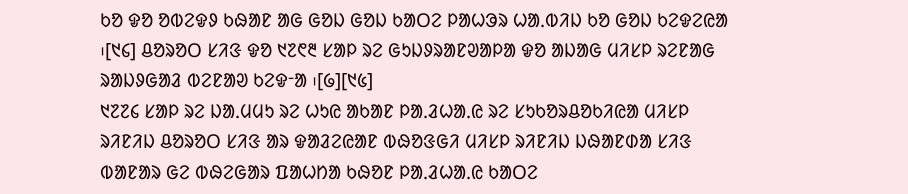ᱠᱚ ᱫᱚ ᱚᱵᱮᱫᱽ ᱠᱷᱟᱱ ᱟᱜ ᱜᱚᱡ ᱜᱚᱡ ᱠᱟᱛᱮ ᱞᱟᱦᱳᱨ ᱦᱟᱹᱵᱤᱡ ᱠᱚ ᱜᱚᱡ ᱠᱮᱫᱮᱭᱟ ᱾[᱑᱔] ᱪᱚᱨᱚᱛ ᱥᱤᱝ ᱫᱚ ᱑᱗᱖᱓ ᱥᱟᱞ ᱨᱮ ᱜᱩᱡᱽᱨᱟᱱᱣᱟᱞᱟ ᱫᱚ ᱟᱡᱟᱜ ᱢᱤᱥᱞ ᱨᱮᱱᱟᱜ ᱨᱟᱡᱽᱜᱟᱲ ᱵᱮᱱᱟᱣ ᱠᱮᱫᱼᱟ ᱾[᱙][᱑᱕]
᱑᱗᱗᱔ ᱥᱟᱞ ᱨᱮ ᱡᱟᱹᱢᱢᱩ ᱨᱮ ᱦᱩᱭ ᱟᱠᱟᱱ ᱞᱟᱹᱲᱦᱟᱹᱭ ᱨᱮ ᱥᱩᱠᱚᱨᱪᱚᱠᱤᱭᱟ ᱢᱤᱥᱞ ᱨᱤᱱᱤᱡ ᱪᱚᱨᱚᱛ ᱥᱤᱝ ᱟᱨ ᱫᱟᱲᱮᱭᱟᱱ ᱵᱷᱚᱝᱜᱤ ᱢᱤᱥᱞ ᱨᱤᱱᱤᱡ ᱡᱷᱟᱱᱰᱟ ᱥᱤᱝ ᱵᱟᱱᱟᱨ ᱜᱮ ᱵᱷᱮᱜᱟᱨ ᱯᱟᱦᱴᱟ ᱠᱷᱚᱱ ᱞᱟᱹᱲᱦᱟᱹᱭ ᱠᱟᱛᱮ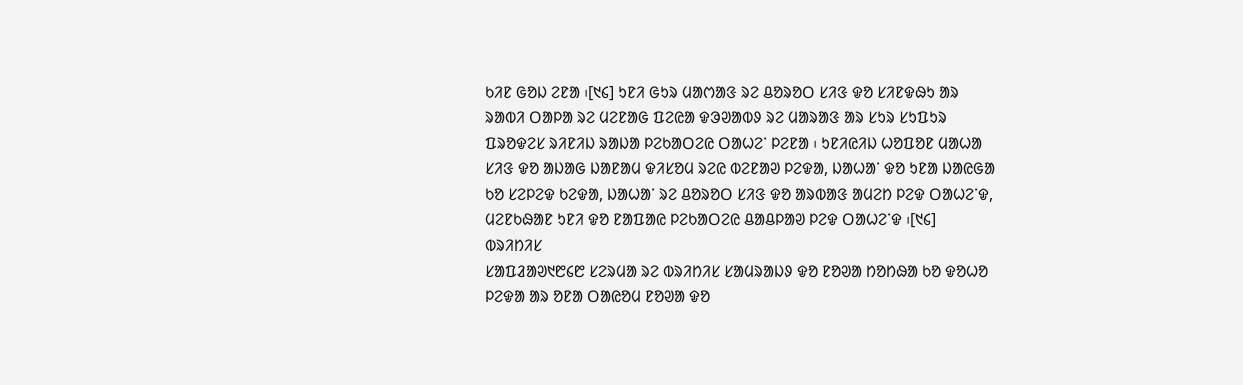ᱠᱤᱱ ᱜᱚᱡ ᱮᱱᱟ ᱾[᱑᱔] ᱩᱱᱤ ᱜᱩᱨ ᱢᱟᱬᱟᱝ ᱨᱮ ᱪᱚᱨᱚᱛ ᱥᱤᱝ ᱫᱚ ᱥᱤᱱᱫᱷᱩ ᱟᱨ ᱨᱟᱵᱤ ᱛᱟᱞᱟ ᱨᱮ ᱢᱮᱱᱟᱜ ᱯᱮᱭᱟ ᱫᱳᱣᱟᱵᱽ ᱨᱮ ᱢᱟᱨᱟᱝ ᱟᱨ ᱥᱩᱨ ᱥᱩᱯᱩᱨ ᱯᱨᱚᱫᱮᱥ ᱨᱤᱱᱤᱡ ᱨᱟᱡᱟ ᱞᱮᱠᱟᱛᱮᱭ ᱛᱟᱦᱮᱸ ᱞᱮᱱᱟ ᱾ ᱩᱱᱤᱭᱤᱡ ᱦᱚᱯᱚᱱ ᱢᱟᱦᱟ ᱥᱤᱝ ᱫᱚ ᱟᱡᱟᱜ ᱡᱟᱱᱟᱢ ᱫᱤᱥᱚᱢ ᱨᱮᱭ ᱵᱮᱱᱟᱣ ᱞᱮᱫᱟ, ᱡᱟᱦᱟᱸ ᱫᱚ ᱩᱱᱟ ᱡᱟᱭᱜᱟ ᱠᱚ ᱥᱮᱞᱮᱫ ᱠᱮᱫᱟ, ᱡᱟᱦᱟᱸ ᱨᱮ ᱪᱚᱨᱚᱛ ᱥᱤᱝ ᱫᱚ ᱟᱨᱵᱟᱝ ᱟᱢᱮᱴ ᱞᱮᱫ ᱛᱟᱦᱮᱸᱫ, ᱢᱮᱱᱠᱷᱟᱱ ᱩᱱᱤ ᱫᱚ ᱱᱟᱯᱟᱭ ᱞᱮᱠᱟᱛᱮᱭ ᱪᱟᱪᱞᱟᱣ ᱞᱮᱫ ᱛᱟᱦᱮᱸᱫ ᱾[᱑᱔]
ᱵᱨᱤᱴᱤᱥ
ᱥᱟᱯᱲᱟᱣ᱑᱘᱔᱘ ᱥᱮᱨᱢᱟ ᱨᱮ ᱵᱨᱤᱴᱤᱥ ᱥᱟᱢᱨᱟᱡᱽ ᱫᱚ ᱱᱚᱣᱟ ᱴᱚᱴᱷᱟ ᱠᱚ ᱫᱚᱦᱚ ᱞᱮᱫᱟ ᱟᱨ ᱚᱱᱟ ᱛᱟᱭᱚᱢ ᱱᱚᱣᱟ ᱫᱚ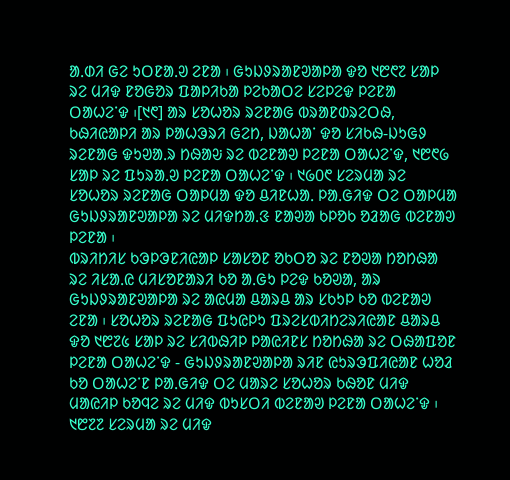ᱟᱹᱰᱤ ᱜᱮ ᱩᱛᱱᱟᱹᱣ ᱮᱱᱟ ᱾ ᱜᱩᱡᱽᱨᱟᱱᱣᱟᱞᱟ ᱫᱚ ᱑᱘᱖᱗ ᱥᱟᱞ ᱨᱮ ᱢᱤᱫ ᱱᱚᱜᱚᱨ ᱯᱟᱞᱤᱠᱟ ᱞᱮᱠᱟᱛᱮ ᱥᱮᱞᱮᱫ ᱞᱮᱱᱟ ᱛᱟᱦᱮᱸᱫ ᱾[᱑᱖] ᱟᱨ ᱥᱚᱦᱚᱨ ᱨᱮᱱᱟᱜ ᱵᱨᱟᱱᱰᱨᱮᱛᱷ, ᱠᱷᱤᱭᱟᱞᱤ ᱟᱨ ᱞᱟᱦᱳᱨᱤ ᱜᱮᱴ, ᱡᱟᱦᱟᱸ ᱫᱚ ᱥᱤᱠᱷ-ᱡᱩᱜᱽ ᱨᱮᱱᱟᱜ ᱫᱩᱣᱟᱹᱨ ᱴᱷᱟᱶ ᱨᱮ ᱵᱮᱱᱟᱣ ᱞᱮᱱᱟ ᱛᱟᱦᱮᱸᱫ, ᱑᱘᱖᱙ ᱥᱟᱞ ᱨᱮ ᱯᱩᱨᱟᱹᱣ ᱞᱮᱱᱟ ᱛᱟᱦᱮᱸᱫ ᱾ ᱑᱙᱐᱖ ᱥᱮᱨᱢᱟ ᱨᱮ ᱥᱚᱦᱚᱨ ᱨᱮᱱᱟᱜ ᱛᱟᱞᱢᱟ ᱫᱚ ᱪᱤᱱᱦᱟᱹ ᱞᱟᱹᱜᱤᱫ ᱛᱮ ᱛᱟᱞᱢᱟ ᱜᱩᱡᱽᱨᱟᱱᱣᱟᱞᱟ ᱨᱮ ᱢᱤᱫᱴᱟᱹᱝ ᱱᱟᱣᱟ ᱠᱞᱚᱠ ᱚᱲᱟᱜ ᱵᱮᱱᱟᱣ ᱞᱮᱱᱟ ᱾
ᱵᱨᱤᱴᱤᱥ ᱠᱳᱞᱳᱱᱤᱭᱟᱞ ᱥᱟᱥᱚᱱ ᱚᱠᱛᱚ ᱨᱮ ᱱᱚᱣᱟ ᱴᱚᱴᱷᱟ ᱨᱮ ᱤᱥᱟᱹᱭ ᱢᱤᱥᱚᱱᱟᱨᱤ ᱠᱚ ᱟᱹᱜᱩ ᱞᱮᱫ ᱠᱚᱣᱟ, ᱟᱨ ᱜᱩᱡᱽᱨᱟᱱᱣᱟᱞᱟ ᱨᱮ ᱟᱭᱢᱟ ᱪᱟᱨᱪ ᱟᱨ ᱥᱠᱩᱞ ᱠᱚ ᱵᱮᱱᱟᱣ ᱮᱱᱟ ᱾ ᱥᱚᱦᱚᱨ ᱨᱮᱱᱟᱜ ᱯᱩᱭᱞᱩ ᱯᱨᱮᱥᱵᱤᱴᱮᱨᱤᱭᱟᱱ ᱪᱟᱨᱪ ᱫᱚ ᱑᱘᱗᱕ ᱥᱟᱞ ᱨᱮ ᱥᱤᱵᱷᱤᱞ ᱞᱟᱭᱤᱱᱥ ᱴᱚᱴᱷᱟ ᱨᱮ ᱛᱷᱟᱯᱚᱱ ᱞᱮᱱᱟ ᱛᱟᱦᱮᱸᱫ - ᱜᱩᱡᱽᱨᱟᱱᱣᱟᱞᱟ ᱨᱤᱱ ᱭᱩᱨᱳᱯᱤᱭᱟᱱ ᱦᱚᱲ ᱠᱚ ᱛᱟᱦᱮᱸᱱ ᱞᱟᱹᱜᱤᱫ ᱛᱮ ᱢᱟᱨᱮ ᱥᱚᱦᱚᱨ ᱠᱷᱚᱱ ᱢᱤᱫ ᱢᱟᱭᱤᱞ ᱠᱚᱧᱮ ᱨᱮ ᱢᱤᱫ ᱵᱩᱥᱛᱤ ᱵᱮᱱᱟᱣ ᱞᱮᱱᱟ ᱛᱟᱦᱮᱸᱫ ᱾ ᱑᱘᱗᱗ ᱥᱮᱨᱢᱟ ᱨᱮ ᱢᱤᱫ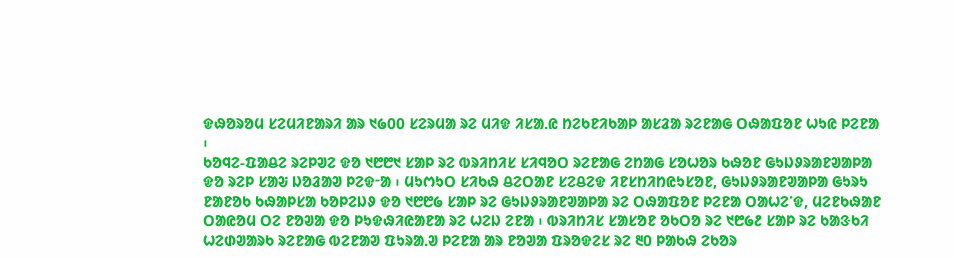ᱫᱷᱚᱨᱚᱢ ᱥᱮᱢᱤᱱᱟᱨᱤ ᱟᱨ ᱑᱙᱐᱐ ᱥᱮᱨᱢᱟ ᱨᱮ ᱢᱤᱫ ᱤᱥᱟᱹᱭ ᱴᱮᱠᱱᱤᱠᱟᱞ ᱟᱥᱲᱟ ᱨᱮᱱᱟᱜ ᱛᱷᱟᱯᱚᱱ ᱦᱩᱭ ᱞᱮᱱᱟ ᱾
ᱠᱚᱧᱮ-ᱯᱟᱪᱮ ᱨᱮᱞᱣᱮ ᱫᱚ ᱑᱘᱘᱑ ᱥᱟᱞ ᱨᱮ ᱵᱨᱤᱴᱤᱥ ᱥᱤᱧᱚᱛ ᱨᱮᱱᱟᱜ ᱮᱴᱟᱜ ᱥᱚᱦᱚᱨ ᱠᱷᱚᱱ ᱜᱩᱡᱽᱨᱟᱱᱣᱟᱞᱟ ᱫᱚ ᱨᱮᱞ ᱥᱟᱶ ᱡᱚᱲᱟᱣ ᱞᱮᱫᱼᱟ ᱾ ᱢᱩᱬᱩᱛ ᱥᱤᱠᱷ ᱪᱮᱛᱟᱱ ᱥᱮᱪᱮᱫ ᱤᱱᱥᱴᱤᱴᱭᱩᱥᱚᱱ, ᱜᱩᱡᱽᱨᱟᱱᱣᱟᱞᱟ ᱜᱩᱨᱩ ᱱᱟᱱᱚᱠ ᱠᱷᱟᱞᱥᱟ ᱠᱚᱞᱮᱡᱽ ᱫᱚ ᱑᱘᱘᱙ ᱥᱟᱞ ᱨᱮ ᱜᱩᱡᱽᱨᱟᱱᱣᱟᱞᱟ ᱨᱮ ᱛᱷᱟᱯᱚᱱ ᱞᱮᱱᱟ ᱛᱟᱦᱮᱸᱫ, ᱢᱮᱱᱠᱷᱟᱱ ᱛᱟᱭᱚᱢ ᱛᱮ ᱱᱚᱣᱟ ᱫᱚ ᱞᱩᱫᱷᱤᱭᱟᱱᱟ ᱨᱮ ᱦᱮᱡ ᱮᱱᱟ ᱾ ᱵᱨᱤᱴᱤᱥ ᱥᱟᱥᱚᱱ ᱚᱠᱛᱚ ᱨᱮ ᱑᱘᱙᱒ ᱥᱟᱞ ᱨᱮ ᱠᱟᱝᱠᱤ ᱦᱮᱰᱣᱟᱨᱠ ᱨᱮᱱᱟᱜ ᱵᱮᱱᱟᱣ ᱯᱩᱨᱟᱹᱣ ᱞᱮᱱᱟ ᱟᱨ ᱱᱚᱣᱟ ᱯᱨᱚᱫᱮᱥ ᱨᱮ ᱓᱐ ᱞᱟᱠᱷ ᱮᱠᱚᱨ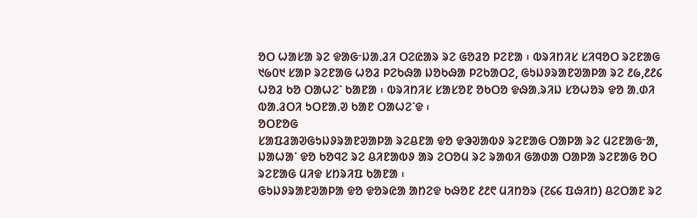ᱚᱛ ᱦᱟᱥᱟ ᱨᱮ ᱫᱟᱜᱼᱡᱟᱹᱲᱤ ᱛᱮᱭᱟᱨ ᱨᱮ ᱜᱚᱲᱚ ᱞᱮᱱᱟ ᱾ ᱵᱨᱤᱴᱤᱥ ᱥᱤᱧᱚᱛ ᱨᱮᱱᱟᱜ ᱑᱙᱐᱑ ᱥᱟᱞ ᱨᱮᱱᱟᱜ ᱦᱚᱲ ᱞᱮᱠᱷᱟ ᱡᱚᱠᱷᱟ ᱞᱮᱠᱟᱛᱮ, ᱜᱩᱡᱽᱨᱟᱱᱣᱟᱞᱟ ᱨᱮ ᱒᱙,᱒᱒᱔ ᱦᱚᱲ ᱠᱚ ᱛᱟᱦᱮᱸ ᱠᱟᱱᱟ ᱾ ᱵᱨᱤᱴᱤᱥ ᱥᱟᱥᱚᱱ ᱚᱠᱛᱚ ᱫᱷᱟᱹᱨᱤᱡ ᱥᱚᱦᱚᱨ ᱫᱚ ᱟᱹᱰᱤ ᱵᱟᱹᱲᱛᱤ ᱩᱛᱱᱟᱹᱣ ᱠᱟᱱ ᱛᱟᱦᱮᱸᱫ ᱾
ᱚᱛᱱᱚᱜ
ᱥᱟᱯᱲᱟᱣᱜᱩᱡᱽᱨᱟᱱᱣᱟᱞᱟ ᱨᱮᱪᱱᱟ ᱫᱚ ᱫᱳᱣᱟᱵᱽ ᱨᱮᱱᱟᱜ ᱛᱟᱞᱟ ᱨᱮ ᱢᱮᱱᱟᱜᱼᱟ, ᱡᱟᱦᱟᱸ ᱫᱚ ᱠᱚᱧᱮ ᱨᱮ ᱪᱤᱱᱟᱵᱽ ᱟᱨ ᱮᱛᱚᱢ ᱨᱮ ᱨᱟᱵᱤ ᱜᱟᱰᱟ ᱛᱟᱞᱟ ᱨᱮᱱᱟᱜ ᱚᱛ ᱨᱮᱱᱟᱜ ᱢᱤᱫ ᱥᱴᱨᱤᱯ ᱠᱟᱱᱟ ᱾
ᱜᱩᱡᱽᱨᱟᱱᱣᱟᱞᱟ ᱫᱚ ᱫᱚᱨᱭᱟ ᱟᱴᱮᱫ ᱠᱷᱚᱱ ᱒᱒᱖ ᱢᱤᱴᱚᱨ (᱗᱔᱔ ᱯᱷᱤᱴ) ᱪᱮᱛᱟᱱ ᱨᱮ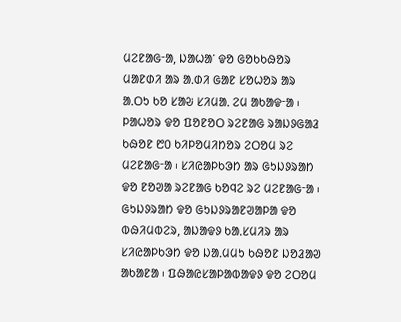ᱢᱮᱱᱟᱜᱼᱟ, ᱡᱟᱦᱟᱸ ᱫᱚ ᱜᱚᱠᱠᱷᱚᱨ ᱢᱟᱱᱰᱤ ᱟᱨ ᱟᱹᱰᱤ ᱜᱟᱱ ᱥᱚᱦᱚᱨ ᱟᱨ ᱟᱹᱛᱩ ᱠᱚ ᱥᱟᱶ ᱥᱤᱢᱟᱹ ᱮᱢ ᱟᱠᱟᱫᱼᱟ ᱾ ᱞᱟᱦᱚᱨ ᱫᱚ ᱯᱚᱱᱚᱛ ᱨᱮᱱᱟᱜ ᱨᱟᱡᱽᱜᱟᱲ ᱠᱷᱚᱱ ᱘᱐ ᱠᱤᱞᱚᱢᱤᱴᱚᱨ ᱮᱛᱚᱢ ᱨᱮ ᱢᱮᱱᱟᱜᱼᱟ ᱾ ᱥᱤᱭᱟᱞᱠᱳᱴ ᱟᱨ ᱜᱩᱡᱽᱨᱟᱴ ᱫᱚ ᱱᱚᱣᱟ ᱨᱮᱱᱟᱜ ᱠᱚᱧᱮ ᱨᱮ ᱢᱮᱱᱟᱜᱼᱟ ᱾ ᱜᱩᱡᱽᱨᱟᱴ ᱫᱚ ᱜᱩᱡᱽᱨᱟᱱᱣᱟᱞᱟ ᱫᱚ ᱵᱷᱤᱢᱵᱮᱨ, ᱟᱡᱟᱫᱽ ᱠᱟᱹᱥᱢᱤᱨ ᱟᱨ ᱥᱤᱭᱟᱞᱠᱳᱴ ᱫᱚ ᱡᱟᱹᱢᱢᱩ ᱠᱷᱚᱱ ᱡᱚᱲᱟᱣ ᱟᱠᱟᱱᱟ ᱾ ᱯᱷᱟᱭᱥᱟᱞᱟᱵᱟᱫᱽ ᱫᱚ ᱮᱛᱚᱢ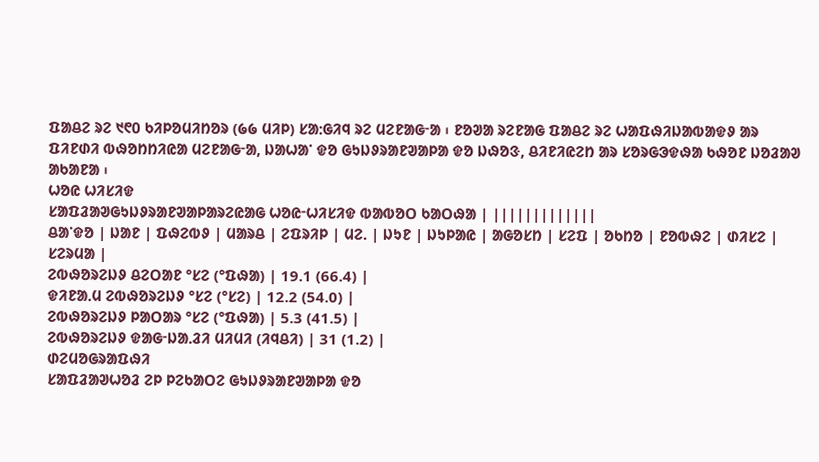ᱯᱟᱪᱮ ᱨᱮ ᱑᱖᱐ ᱠᱤᱞᱚᱢᱤᱴᱚᱨ (᱙᱙ ᱢᱤᱞ) ᱥᱟᱺᱜᱤᱧ ᱨᱮ ᱢᱮᱱᱟᱜᱼᱟ ᱾ ᱱᱚᱣᱟ ᱨᱮᱱᱟᱜ ᱯᱟᱪᱮ ᱨᱮ ᱦᱟᱯᱷᱤᱡᱟᱵᱟᱫᱽ ᱟᱨ ᱯᱤᱱᱰᱤ ᱵᱷᱚᱴᱴᱤᱭᱟ ᱢᱮᱱᱟᱜᱼᱟ, ᱡᱟᱦᱟᱸ ᱫᱚ ᱜᱩᱡᱽᱨᱟᱱᱣᱟᱞᱟ ᱫᱚ ᱡᱷᱚᱝ, ᱪᱤᱱᱤᱭᱮᱴ ᱟᱨ ᱥᱚᱨᱜᱳᱫᱷᱟ ᱠᱷᱚᱱ ᱡᱚᱲᱟᱣ ᱟᱠᱟᱱᱟ ᱾
ᱦᱚᱭ ᱦᱤᱥᱤᱫ
ᱥᱟᱯᱲᱟᱣᱜᱩᱡᱽᱨᱟᱱᱣᱟᱞᱟᱨᱮᱭᱟᱜ ᱦᱚᱭᱼᱦᱤᱥᱤᱫ ᱵᱟᱵᱚᱛ ᱠᱟᱛᱷᱟ | |||||||||||||
ᱪᱟᱸᱫᱚ | ᱡᱟᱱ | ᱯᱷᱮᱵᱽ | ᱢᱟᱨᱪ | ᱮᱯᱨᱤᱞ | ᱢᱮᱹ | ᱡᱩᱱ | ᱡᱩᱞᱟᱭ | ᱟᱜᱚᱥᱴ | ᱥᱮᱯ | ᱚᱠᱴᱚ | ᱱᱚᱵᱷᱮ | ᱰᱤᱥᱮ | ᱥᱮᱨᱢᱟ |
ᱮᱵᱷᱚᱨᱮᱡᱽ ᱪᱮᱛᱟᱱ °ᱥᱮ (°ᱯᱷᱟ) | 19.1 (66.4) |
ᱫᱤᱱᱟᱹᱢ ᱮᱵᱷᱚᱨᱮᱡᱽ °ᱥᱮ (°ᱥᱮ) | 12.2 (54.0) |
ᱮᱵᱷᱚᱨᱮᱡᱽ ᱞᱟᱛᱟᱨ °ᱥᱮ (°ᱯᱷᱟ) | 5.3 (41.5) |
ᱮᱵᱷᱚᱨᱮᱡᱽ ᱫᱟᱜᱼᱡᱟᱹᱲᱤ ᱢᱤᱢᱤ (ᱤᱧᱪᱤ) | 31 (1.2) |
ᱰᱮᱢᱚᱜᱨᱟᱯᱷᱤ
ᱥᱟᱯᱲᱟᱣᱦᱚᱲ ᱮᱞ ᱞᱮᱠᱟᱛᱮ ᱜᱩᱡᱽᱨᱟᱱᱣᱟᱞᱟ ᱫᱚ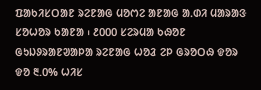ᱯᱟᱠᱤᱥᱛᱟᱱ ᱨᱮᱱᱟᱜ ᱢᱚᱬᱮ ᱟᱱᱟᱜ ᱟᱹᱰᱤ ᱢᱟᱨᱟᱝ ᱥᱚᱦᱚᱨ ᱠᱟᱱᱟ ᱾ ᱒᱐᱐᱐ ᱥᱮᱨᱢᱟ ᱠᱷᱚᱱ ᱜᱩᱡᱽᱨᱟᱱᱣᱟᱞᱟ ᱨᱮᱱᱟᱜ ᱦᱚᱲ ᱮᱞ ᱜᱨᱚᱛᱷ ᱫᱚᱨ ᱫᱚ ᱓.᱐% ᱦᱤᱥ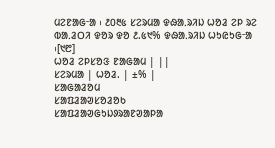ᱢᱮᱱᱟᱜᱼᱟ ᱾ ᱒᱐᱓᱕ ᱥᱮᱨᱢᱟ ᱫᱷᱟᱹᱨᱤᱡ ᱦᱚᱲ ᱮᱞ ᱨᱮ ᱵᱟᱹᱲᱛᱤ ᱫᱚᱨ ᱫᱚ ᱒.᱕᱑% ᱫᱷᱟᱹᱨᱤᱡ ᱦᱩᱭᱩᱜᱼᱟ ᱾[᱑᱘]
ᱦᱚᱲ ᱮᱞᱥᱚᱝ ᱱᱟᱜᱟᱢ | ||
ᱥᱮᱨᱢᱟ | ᱦᱚᱲ. | ±% |
ᱥᱟᱜᱟᱲᱚᱢ
ᱥᱟᱯᱲᱟᱣᱥᱚᱲᱚᱠ
ᱥᱟᱯᱲᱟᱣᱜᱩᱡᱽᱨᱟᱱᱣᱟᱞᱟ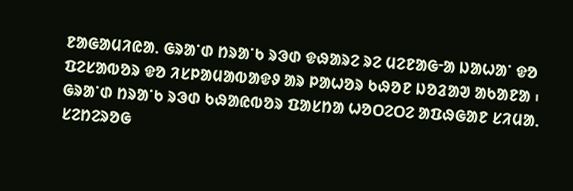ᱱᱟᱜᱟᱢᱤᱭᱟᱹ ᱜᱨᱟᱸᱰ ᱴᱨᱟᱸᱠ ᱨᱳᱰ ᱫᱷᱟᱨᱮ ᱨᱮ ᱢᱮᱱᱟᱜᱼᱟ ᱡᱟᱦᱟᱸ ᱫᱚ ᱯᱮᱥᱟᱵᱚᱨ ᱫᱚ ᱤᱥᱞᱟᱢᱟᱵᱟᱫᱽ ᱟᱨ ᱞᱟᱦᱚᱨ ᱠᱷᱚᱱ ᱡᱚᱲᱟᱣ ᱟᱠᱟᱱᱟ ᱾ ᱜᱨᱟᱸᱰ ᱴᱨᱟᱸᱠ ᱨᱳᱰ ᱠᱷᱟᱭᱵᱚᱨ ᱯᱟᱥᱴᱟ ᱦᱚᱛᱮᱛᱮ ᱟᱯᱷᱜᱟᱱ ᱥᱤᱢᱟᱹ ᱥᱮᱴᱮᱨᱚᱜ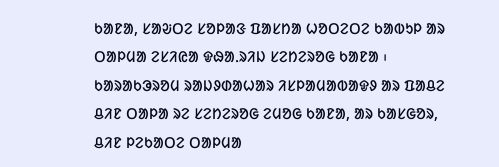ᱠᱟᱱᱟ, ᱥᱟᱶᱛᱮ ᱥᱚᱞᱟᱝ ᱯᱟᱥᱴᱟ ᱦᱚᱛᱮᱛᱮ ᱠᱟᱵᱩᱞ ᱟᱨ ᱛᱟᱞᱢᱟ ᱮᱥᱤᱭᱟ ᱫᱷᱟᱹᱨᱤᱡ ᱥᱮᱴᱮᱨᱚᱜ ᱠᱟᱱᱟ ᱾ ᱠᱟᱨᱟᱠᱳᱨᱚᱢ ᱨᱟᱡᱽᱰᱟᱦᱟᱨ ᱤᱥᱞᱟᱢᱟᱵᱟᱫᱽ ᱟᱨ ᱯᱟᱪᱮ ᱪᱤᱱ ᱛᱟᱞᱟ ᱨᱮ ᱥᱮᱴᱮᱨᱚᱜ ᱮᱢᱚᱜ ᱠᱟᱱᱟ, ᱟᱨ ᱠᱟᱥᱜᱚᱨ, ᱪᱤᱱ ᱞᱮᱠᱟᱛᱮ ᱛᱟᱞᱢᱟ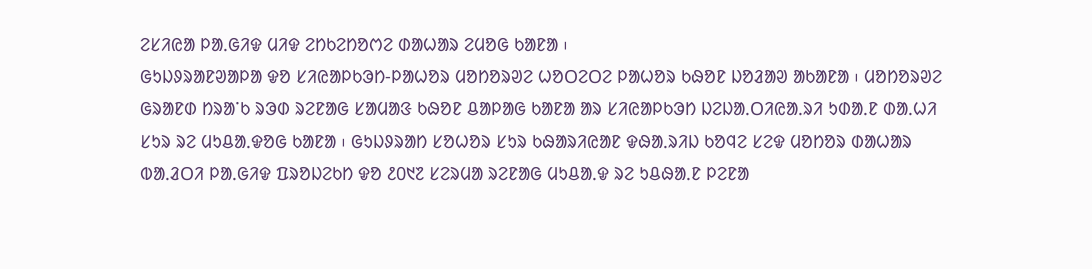ᱮᱥᱤᱭᱟ ᱞᱟᱹᱜᱤᱫ ᱢᱤᱫ ᱮᱴᱠᱮᱴᱚᱬᱮ ᱰᱟᱦᱟᱨ ᱮᱢᱚᱜ ᱠᱟᱱᱟ ᱾
ᱜᱩᱡᱽᱨᱟᱱᱣᱟᱞᱟ ᱫᱚ ᱥᱤᱭᱟᱞᱠᱳᱴ-ᱞᱟᱦᱚᱨ ᱢᱚᱴᱚᱨᱣᱮ ᱦᱚᱛᱮᱛᱮ ᱞᱟᱦᱚᱨ ᱠᱷᱚᱱ ᱡᱚᱲᱟᱣ ᱟᱠᱟᱱᱟ ᱾ ᱢᱚᱴᱚᱨᱣᱮ ᱜᱨᱟᱱᱰ ᱴᱨᱟᱸᱠ ᱨᱳᱰ ᱨᱮᱱᱟᱜ ᱥᱟᱢᱟᱝ ᱠᱷᱚᱱ ᱪᱟᱞᱟᱜ ᱠᱟᱱᱟ ᱟᱨ ᱥᱤᱭᱟᱞᱠᱳᱴ ᱡᱮᱡᱟᱹᱛᱤᱭᱟᱹᱨᱤ ᱩᱰᱟᱹᱱ ᱰᱟᱹᱦᱤ ᱥᱩᱨ ᱨᱮ ᱢᱩᱪᱟᱹᱫᱚᱜ ᱠᱟᱱᱟ ᱾ ᱜᱩᱡᱽᱨᱟᱴ ᱥᱚᱦᱚᱨ ᱥᱩᱨ ᱠᱷᱟᱨᱤᱭᱟᱱ ᱫᱷᱟᱹᱨᱤᱡ ᱠᱚᱧᱮ ᱥᱮᱫ ᱢᱚᱴᱚᱨ ᱰᱟᱦᱟᱨ ᱵᱟᱹᱲᱛᱤ ᱞᱟᱹᱜᱤᱫ ᱯᱨᱚᱡᱮᱠᱴ ᱫᱚ ᱒᱐᱑᱗ ᱥᱮᱨᱢᱟ ᱨᱮᱱᱟᱜ ᱢᱩᱪᱟᱹᱫ ᱨᱮ ᱩᱪᱷᱟᱹᱱ ᱞᱮᱱᱟ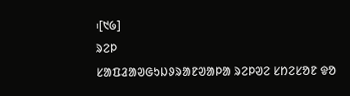᱾[᱑᱙]
ᱨᱮᱞ
ᱥᱟᱯᱲᱟᱣᱜᱩᱡᱽᱨᱟᱱᱣᱟᱞᱟ ᱨᱮᱞᱣᱮ ᱥᱴᱮᱥᱚᱱ ᱫᱚ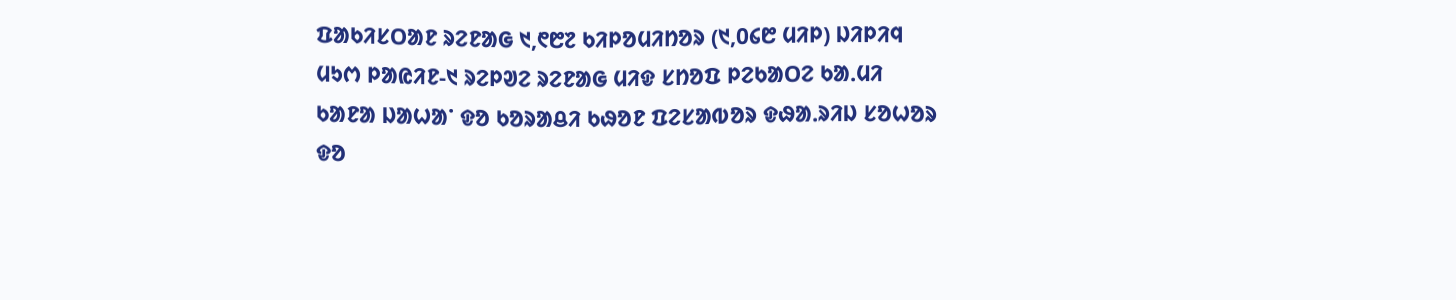ᱯᱟᱠᱤᱥᱛᱟᱱ ᱨᱮᱱᱟᱜ ᱑,᱖᱘᱗ ᱠᱤᱞᱚᱢᱤᱴᱚᱨ (᱑,᱐᱔᱘ ᱢᱤᱞ) ᱡᱤᱞᱤᱧ ᱢᱩᱬ ᱞᱟᱭᱤᱱ-᱑ ᱨᱮᱞᱣᱮ ᱨᱮᱱᱟᱜ ᱢᱤᱫ ᱥᱴᱚᱯ ᱞᱮᱠᱟᱛᱮ ᱠᱟᱹᱢᱤ ᱠᱟᱱᱟ ᱡᱟᱦᱟᱸ ᱫᱚ ᱠᱚᱨᱟᱪᱤ ᱠᱷᱚᱱ ᱯᱮᱥᱟᱵᱚᱨ ᱫᱷᱟᱹᱨᱤᱡ ᱥᱚᱦᱚᱨ ᱫᱚ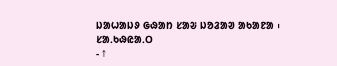ᱡᱟᱦᱟᱡᱽ ᱜᱷᱟᱴ ᱥᱟᱶ ᱡᱚᱲᱟᱣ ᱟᱠᱟᱱᱟ ᱾
ᱥᱟᱹᱠᱷᱭᱟᱹᱛ
- ↑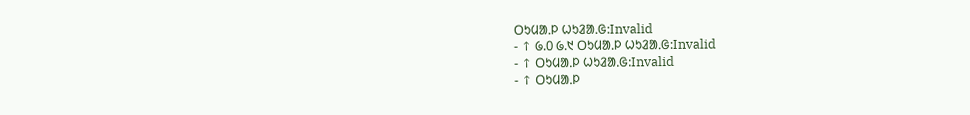ᱛᱩᱢᱟᱹᱞ ᱦᱩᱲᱟᱹᱜ:Invalid
- ↑ ᱙.᱐ ᱙.᱑ ᱛᱩᱢᱟᱹᱞ ᱦᱩᱲᱟᱹᱜ:Invalid
- ↑ ᱛᱩᱢᱟᱹᱞ ᱦᱩᱲᱟᱹᱜ:Invalid
- ↑ ᱛᱩᱢᱟᱹᱞ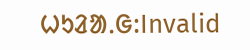ᱦᱩᱲᱟᱹᱜ:Invalid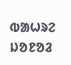ᱵᱟᱦᱨᱮ ᱡᱚᱱᱚᱲ